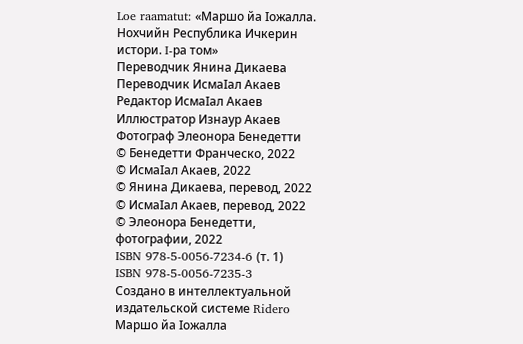Loe raamatut: «Маршо йа Iожалла. Нохчийн Республика Ичкерин истори. I-ра том»
Переводчик Янина Дикаева
Переводчик ИсмаIал Акаев
Редактор ИсмаIал Акаев
Иллюстратор Изнаур Акаев
Фотограф Элеонора Бенедетти
© Бенедетти Франческо, 2022
© ИсмаIал Акаев, 2022
© Янина Дикаева, перевод, 2022
© ИсмаIал Акаев, перевод, 2022
© Элеонора Бенедетти, фотографии, 2022
ISBN 978-5-0056-7234-6 (т. 1)
ISBN 978-5-0056-7235-3
Создано в интеллектуальной издательской системе Ridero
Маршо йа Iожалла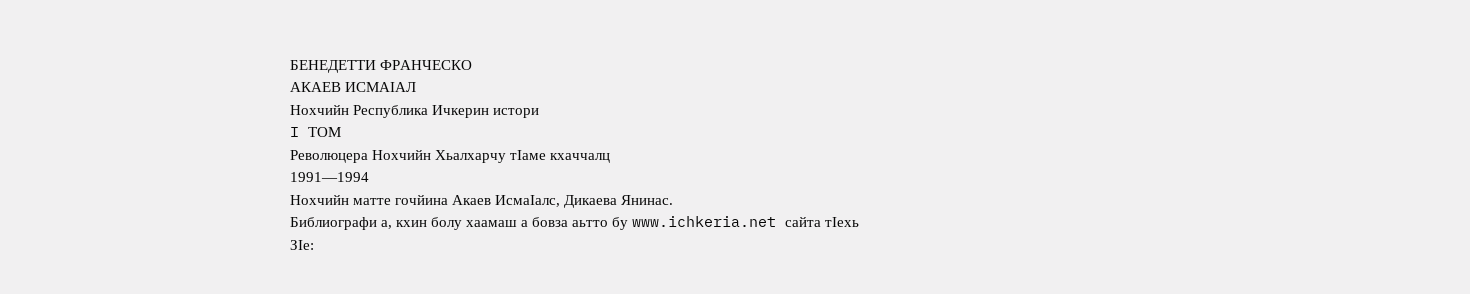БЕНЕДЕТТИ ФРАНЧЕСКО
АКАЕВ ИСМАIАЛ
Нохчийн Республика Ичкерин истори
I ТОМ
Революцера Нохчийн Хьалхарчу тIаме кхаччалц
1991—1994
Нохчийн матте гочйина Акаев ИсмаIалс, Дикаева Янинас.
Библиографи а, кхин болу хаамаш а бовза аьтто бу www.ichkeria.net сайта тIехь
ЗIе: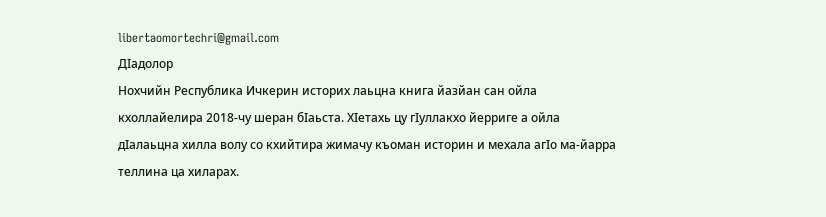libertaomortechri@gmail.com
ДIадолор
Нохчийн Республика Ичкерин историх лаьцна книга йазйан сан ойла кхоллайелира 2018-чу шеран бIаьста. ХIетахь цу гIуллакхо йерриге а ойла дIалаьцна хилла волу со кхийтира жимачу къоман историн и мехала агIо ма-йарра теллина ца хиларах.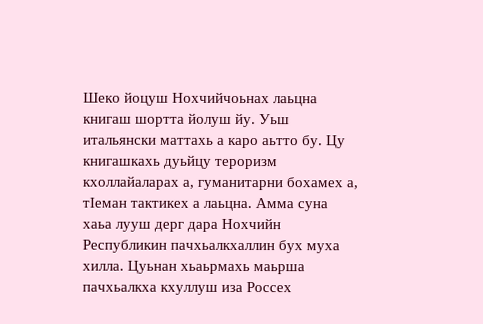Шеко йоцуш Нохчийчоьнах лаьцна книгаш шортта йолуш йу. Уьш итальянски маттахь а каро аьтто бу. Цу книгашкахь дуьйцу тероризм кхоллайаларах а, гуманитарни бохамех а, тIеман тактикех а лаьцна. Амма суна хаьа лууш дерг дара Нохчийн Республикин пачхьалкхаллин бух муха хилла. Цуьнан хьаьрмахь маьрша пачхьалкха кхуллуш иза Россех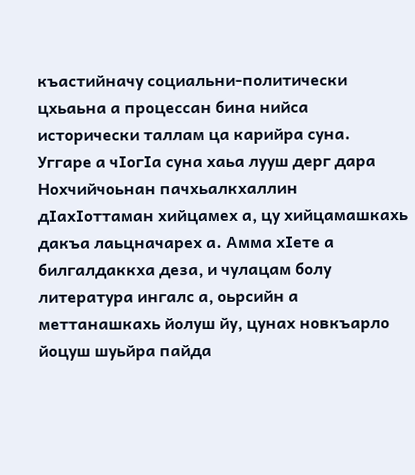къастийначу социальни-политически цхьаьна а процессан бина нийса исторически таллам ца карийра суна.
Уггаре а чIогIа суна хаьа лууш дерг дара Нохчийчоьнан пачхьалкхаллин дIахIоттаман хийцамех а, цу хийцамашкахь дакъа лаьцначарех а. Амма хIете а билгалдаккха деза, и чулацам болу литература ингалс а, оьрсийн а меттанашкахь йолуш йу, цунах новкъарло йоцуш шуьйра пайда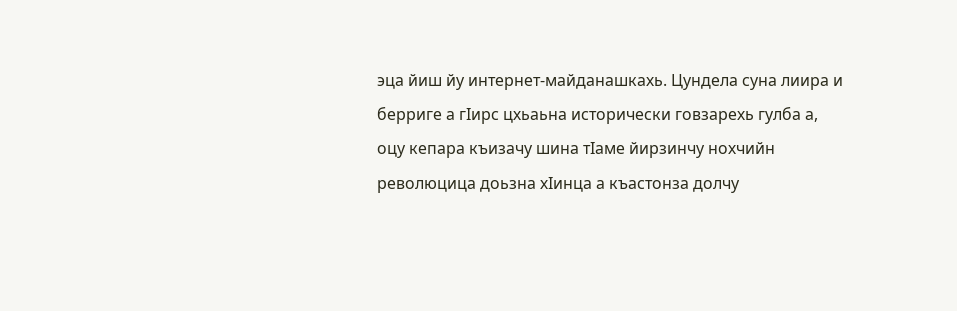эца йиш йу интернет-майданашкахь. Цундела суна лиира и берриге а гIирс цхьаьна исторически говзарехь гулба а, оцу кепара къизачу шина тIаме йирзинчу нохчийн революцица доьзна хIинца а къастонза долчу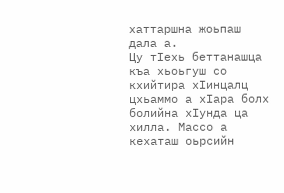хаттаршна жоьпаш дала а.
Цу тIехь беттанашца къа хьоьгуш со кхийтира хIинцалц цхьаммо а хIара болх болийна хIунда ца хилла. Массо а кехаташ оьрсийн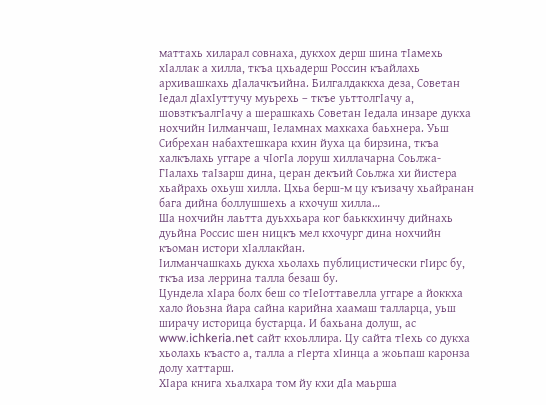маттахь хиларал совнаха, дукхох дерш шина тIамехь хIаллак а хилла, ткъа цхьадерш Россин къайлахь архивашкахь дIалачкъийна. Билгалдаккха деза, Советан Iедал дIахIуттучу муьрехь – ткъе уьттолгIачу а, шовзткъалгIачу а шерашкахь Советан Iедала инзаре дукха нохчийн Iилманчаш, Iеламнах махкаха баьхнера. Уьш Сибрехан набахтешкара кхин йуха ца бирзина, ткъа халкълахь уггаре а чIогIа лоруш хиллачарна Соьлжа-ГIалахь таIзарш дина, церан декъий Соьлжа хи йистера хьайрахь охьуш хилла. Цхьа берш-м цу къизачу хьайранан бага дийна боллушшехь а кхочуш хилла…
Ша нохчийн лаьтта дуьххьара ког баьккхинчу дийнахь дуьйна Россис шен ницкъ мел кхочург дина нохчийн къоман истори хIаллакйан.
Iилманчашкахь дукха хьолахь публицистически гIирс бу, ткъа иза леррина талла безаш бу.
Цундела хIара болх беш со тIеIоттавелла уггаре а йоккха хало йоьзна йара сайна карийна хаамаш талларца, уьш ширачу историца бустарца. И бахьана долуш, ас www.ichkeria.net сайт кхоьллира. Цу сайта тIехь со дукха хьолахь къасто а, талла а гIерта хIинца а жоьпаш каронза долу хаттарш.
ХIара книга хьалхара том йу кхи дIа маьрша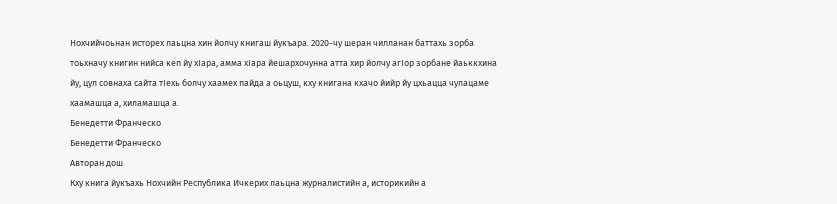Нохчийчоьнан исторех лаьцна хин йолчу книгаш йукъара. 2020-чу шеран чилланан баттахь зорба тоьхначу книгин нийса кеп йу хIара, амма хIара йешархочунна атта хир йолчу агIор зорбане йаьккхина йу, цул совнаха сайта тIехь болчу хаамех пайда а оьцуш, кху книгана кхачо йийр йу цхьацца чулацаме хаамашца а, хиламашца а.
Бенедетти Франческо
Бенедетти Франческо
Авторан дош
Кху книга йукъахь Нохчийн Республика Ичкерих лаьцна журналистийн а, историкийн а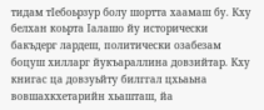тидам тIебоьрзур болу шортта хаамаш бу. Кху белхан коьрта Iалашо йу исторически бакъдерг лардеш, политически озабезам боцуш хилларг йукъараллина довзийтар. Кху книгас ца довзуьйту билггал цхьаьна вовшахкхетарийн хьашташ, йа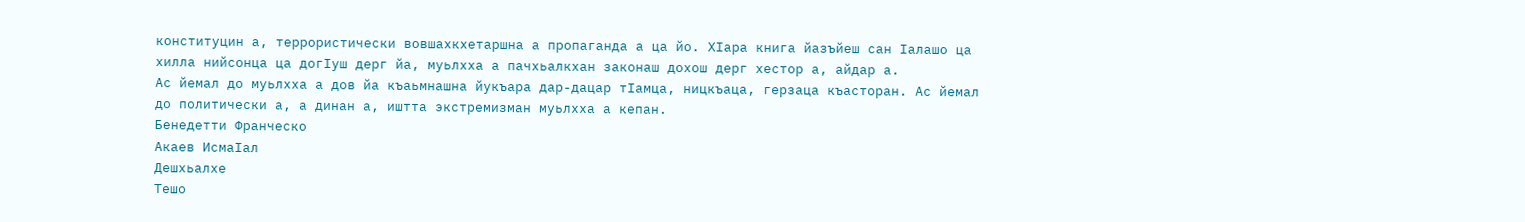конституцин а, террористически вовшахкхетаршна а пропаганда а ца йо. ХIара книга йазъйеш сан Iалашо ца хилла нийсонца ца догIуш дерг йа, муьлхха а пачхьалкхан законаш дохош дерг хестор а, айдар а.
Ас йемал до муьлхха а дов йа къаьмнашна йукъара дар-дацар тIамца, ницкъаца, герзаца къасторан. Ас йемал до политически а, а динан а, иштта экстремизман муьлхха а кепан.
Бенедетти Франческо
Акаев ИсмаIал
Дешхьалхе
Тешо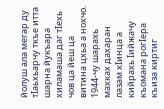йолуш ала мегар ду тIаьхьарчу ткъе итта шарна йукъара хиламаша даг тIехь чов ца йеш ца витина цхьа а нохчо. 1944-чу шарахь махках дахаран лазам хIинца а кийрахь Iийжачу къомана рогIера къиза киртиг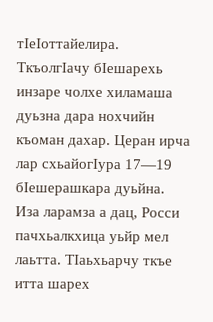тIеIоттайелира.
ТкъолгIачу бIешарехь инзаре чолхе хиламаша дуьзна дара нохчийн къоман дахар. Церан ирча лар схьайогIура 17—19 бIешерашкара дуьйна. Иза ларамза а дац, Росси пачхьалкхица уьйр мел лаьтта. ТIаьхьарчу ткъе итта шарех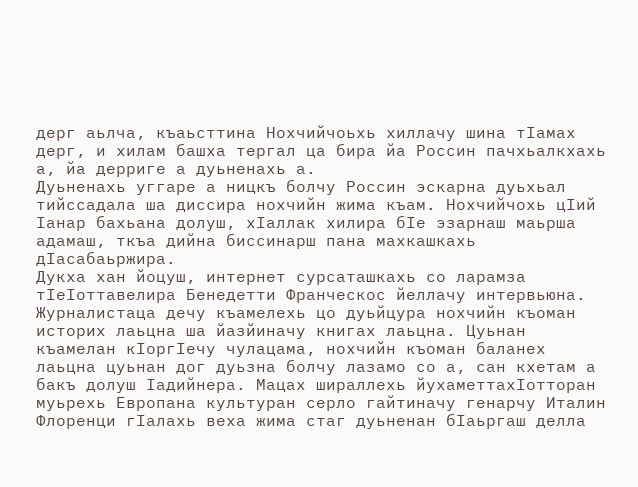дерг аьлча, къаьсттина Нохчийчоьхь хиллачу шина тIамах дерг, и хилам башха тергал ца бира йа Россин пачхьалкхахь а, йа дерриге а дуьненахь а.
Дуьненахь уггаре а ницкъ болчу Россин эскарна дуьхьал тийссадала ша диссира нохчийн жима къам. Нохчийчохь цIий Iанар бахьана долуш, хIаллак хилира бIе эзарнаш маьрша адамаш, ткъа дийна биссинарш пана махкашкахь дIасабаьржира.
Дукха хан йоцуш, интернет сурсаташкахь со ларамза тIеIоттавелира Бенедетти Франческос йеллачу интервьюна. Журналистаца дечу къамелехь цо дуьйцура нохчийн къоман историх лаьцна ша йазйиначу книгах лаьцна. Цуьнан къамелан кIоргIечу чулацама, нохчийн къоман баланех лаьцна цуьнан дог дуьзна болчу лазамо со а, сан кхетам а бакъ долуш Iадийнера. Мацах шираллехь йухаметтахIотторан муьрехь Европана культуран серло гайтиначу генарчу Италин Флоренци гIалахь веха жима стаг дуьненан бIаьргаш делла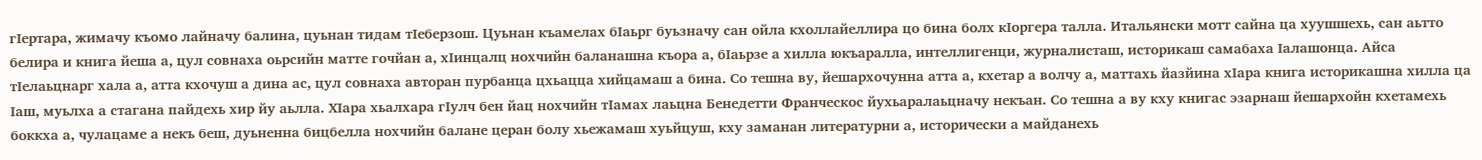гIертара, жимачу къомо лайначу балина, цуьнан тидам тIеберзош. Цуьнан къамелах бIаьрг буьзначу сан ойла кхоллайеллира цо бина болх кIоргера талла. Итальянски мотт сайна ца хуушшехь, сан аьтто белира и книга йеша а, цул совнаха оьрсийн матте гочйан а, хIинцалц нохчийн баланашна къора а, бIаьрзе а хилла юкъаралла, интеллигенци, журналисташ, историкаш самабаха Iалашонца. Айса тIелаьцнарг хала а, атта кхочуш а дина ас, цул совнаха авторан пурбанца цхьацца хийцамаш а бина. Со тешна ву, йешархочунна атта а, кхетар а волчу а, маттахь йазйина хIара книга историкашна хилла ца Iаш, муьлха а стагана пайдехь хир йу аьлла. ХIара хьалхара гIулч бен йац нохчийн тIамах лаьцна Бенедетти Франческос йухьаралаьцначу некъан. Со тешна а ву кху книгас эзарнаш йешархойн кхетамехь боккха а, чулацаме а некъ беш, дуьненна бицбелла нохчийн балане церан болу хьежамаш хуьйцуш, кху заманан литературни а, исторически а майданехь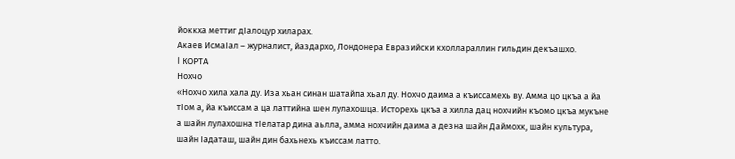йоккха меттиг дIалоцур хиларах.
Акаев ИсмаIал – журналист, йаздархо, Лондонера Евразийски кхоллараллин гильдин декъашхо.
I КОРТА
Нохчо
«Нохчо хила хала ду. Иза хьан синан шатайпа хьал ду. Нохчо даима а къиссамехь ву. Амма цо цкъа а йа тIом а, йа къиссам а ца латтийна шен лулахошца. Исторехь цкъа а хилла дац нохчийн къомо цкъа мукъне а шайн лулахошна тIелатар дина аьлла, амма нохчийн даима а дезна шайн Даймохк, шайн культура, шайн Iадаташ, шайн дин бахьнехь къиссам латто.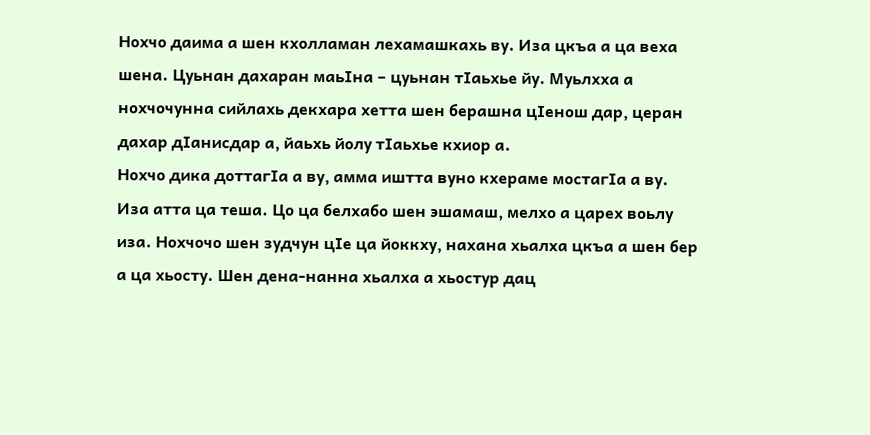Нохчо даима а шен кхолламан лехамашкахь ву. Иза цкъа а ца веха шена. Цуьнан дахаран маьIна – цуьнан тIаьхье йу. Муьлхха а нохчочунна сийлахь декхара хетта шен берашна цIенош дар, церан дахар дIанисдар а, йаьхь йолу тIаьхье кхиор а.
Нохчо дика доттагIа а ву, амма иштта вуно кхераме мостагIа а ву. Иза атта ца теша. Цо ца белхабо шен эшамаш, мелхо а царех воьлу иза. Нохчочо шен зудчун цIе ца йоккху, нахана хьалха цкъа а шен бер а ца хьосту. Шен дена-нанна хьалха а хьостур дац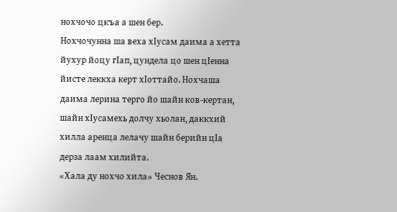нохчочо цкъа а шен бер.
Нохчочунна ша веха хIусам даима а хетта йухур йоцу гIап, цундела цо шен цIенна йисте леккха керт хIоттайо. Нохчаша даима лерина терго йо шайн ков-кертан, шайн хIусамехь долчу хьолан, даккхий хилла аренца лелачу шайн берийн цIа дерза лаам хилийта.
«Хала ду нохчо хила» Чеснов Ян.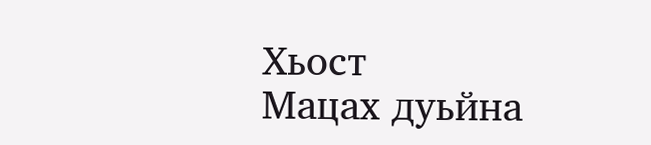Хьост
Мацах дуьйна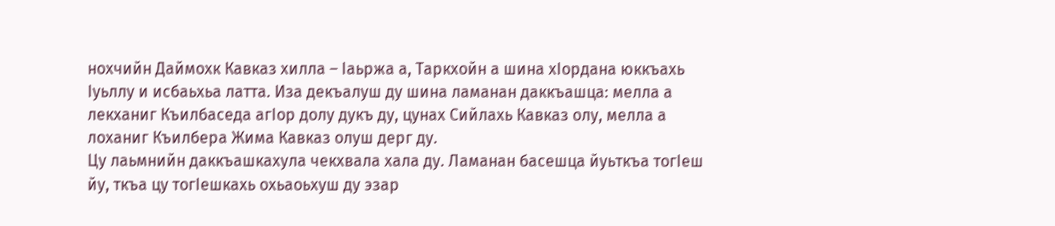нохчийн Даймохк Кавказ хилла – Iаьржа а, Таркхойн а шина хIордана юккъахь Iуьллу и исбаьхьа латта. Иза декъалуш ду шина ламанан даккъашца: мелла а лекханиг Къилбаседа агIор долу дукъ ду, цунах Сийлахь Кавказ олу, мелла а лоханиг Къилбера Жима Кавказ олуш дерг ду.
Цу лаьмнийн даккъашкахула чекхвала хала ду. Ламанан басешца йуьткъа тогIеш йу, ткъа цу тогIешкахь охьаоьхуш ду эзар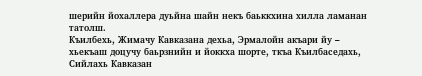шерийн йохаллера дуьйна шайн некъ баьккхина хилла ламанан татолш.
Къилбехь, Жимачу Кавказана дехьа, Эрмалойн акъари йу – хьекъаш доцучу баьрзнийн и йоккха шорте, ткъа Къилбаседахь, Сийлахь Кавказан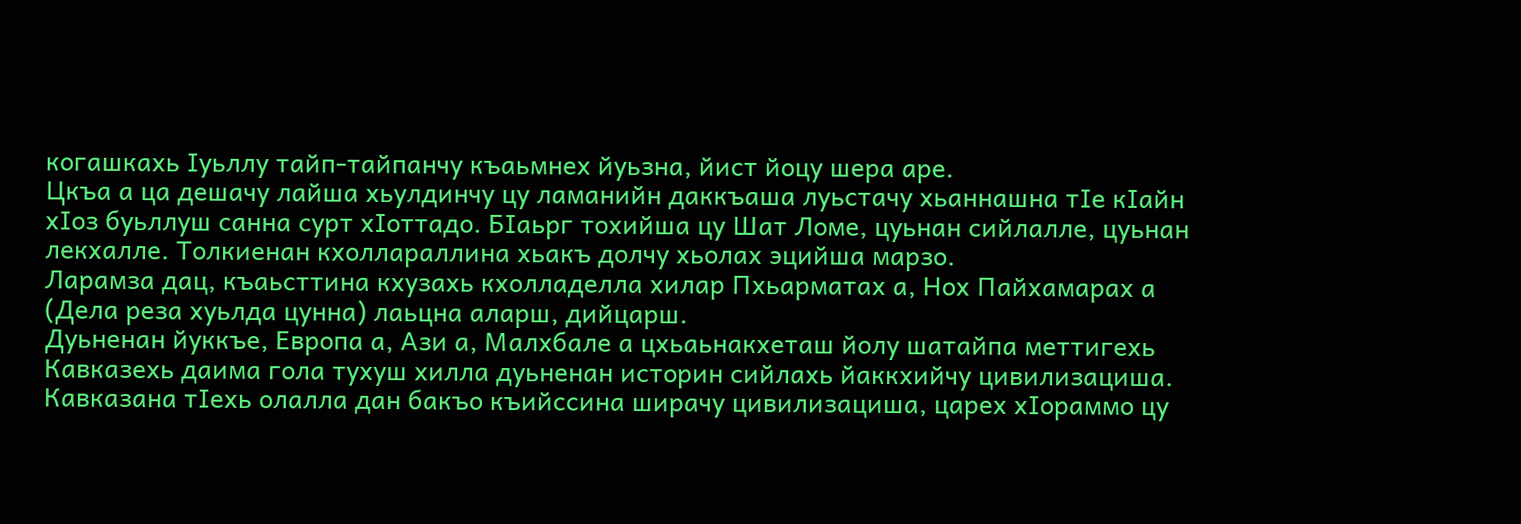когашкахь Iуьллу тайп-тайпанчу къаьмнех йуьзна, йист йоцу шера аре.
Цкъа а ца дешачу лайша хьулдинчу цу ламанийн даккъаша луьстачу хьаннашна тIе кIайн хIоз буьллуш санна сурт хIоттадо. БIаьрг тохийша цу Шат Ломе, цуьнан сийлалле, цуьнан лекхалле. Толкиенан кхоллараллина хьакъ долчу хьолах эцийша марзо.
Ларамза дац, къаьсттина кхузахь кхолладелла хилар Пхьарматах а, Нох Пайхамарах а (Дела реза хуьлда цунна) лаьцна аларш, дийцарш.
Дуьненан йуккъе, Европа а, Ази а, Малхбале а цхьаьнакхеташ йолу шатайпа меттигехь Кавказехь даима гола тухуш хилла дуьненан историн сийлахь йаккхийчу цивилизациша.
Кавказана тIехь олалла дан бакъо къийссина ширачу цивилизациша, царех хIораммо цу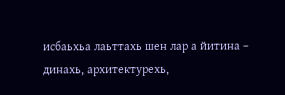исбаьхьа лаьттахь шен лар а йитина – динахь, архитектурехь,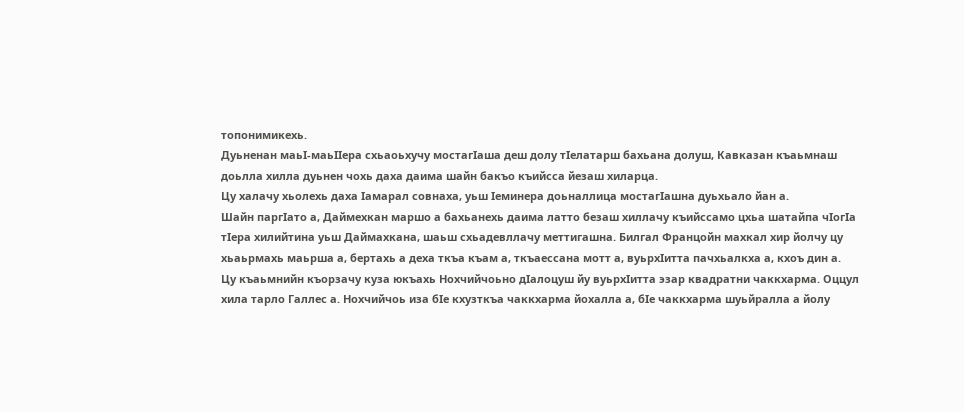топонимикехь.
Дуьненан маьI-маьIIера схьаоьхучу мостагIаша деш долу тIелатарш бахьана долуш, Кавказан къаьмнаш доьлла хилла дуьнен чохь даха даима шайн бакъо къийсса йезаш хиларца.
Цу халачу хьолехь даха Iамарал совнаха, уьш Iеминера доьналлица мостагIашна дуьхьало йан а.
Шайн паргIато а, Даймехкан маршо а бахьанехь даима латто безаш хиллачу къийссамо цхьа шатайпа чIогIа тIера хилийтина уьш Даймахкана, шаьш схьадевллачу меттигашна. Билгал Францойн махкал хир йолчу цу хьаьрмахь маьрша а, бертахь а деха ткъа къам а, ткъаессана мотт а, вуьрхIитта пачхьалкха а, кхоъ дин а.
Цу къаьмнийн къорзачу куза юкъахь Нохчийчоьно дIалоцуш йу вуьрхIитта эзар квадратни чаккхарма. Оццул хила тарло Галлес а. Нохчийчоь иза бIе кхузткъа чаккхарма йохалла а, бIе чаккхарма шуьйралла а йолу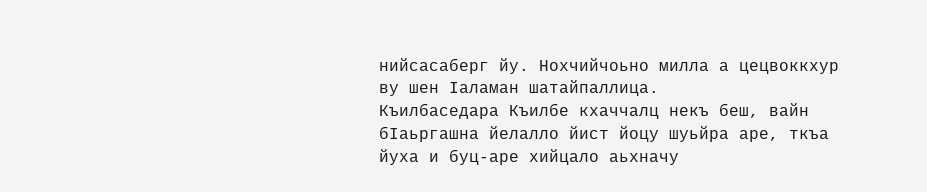нийсасаберг йу. Нохчийчоьно милла а цецвоккхур ву шен Iаламан шатайпаллица.
Къилбаседара Къилбе кхаччалц некъ беш, вайн бIаьргашна йелалло йист йоцу шуьйра аре, ткъа йуха и буц-аре хийцало аьхначу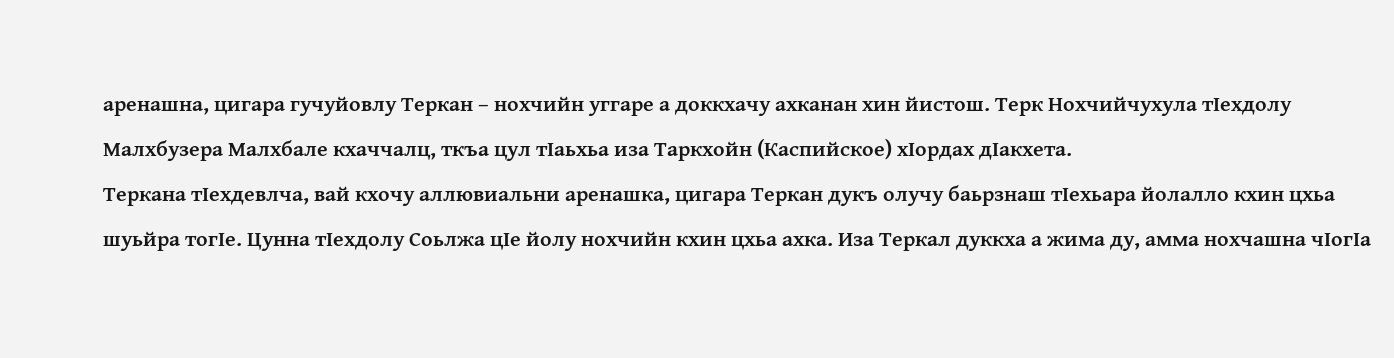аренашна, цигара гучуйовлу Теркан – нохчийн уггаре а доккхачу ахканан хин йистош. Терк Нохчийчухула тIехдолу Малхбузера Малхбале кхаччалц, ткъа цул тIаьхьа иза Таркхойн (Каспийское) хIордах дIакхета.
Теркана тIехдевлча, вай кхочу аллювиальни аренашка, цигара Теркан дукъ олучу баьрзнаш тIехьара йолалло кхин цхьа шуьйра тогIе. Цунна тIехдолу Соьлжа цIе йолу нохчийн кхин цхьа ахка. Иза Теркал дуккха а жима ду, амма нохчашна чIогIа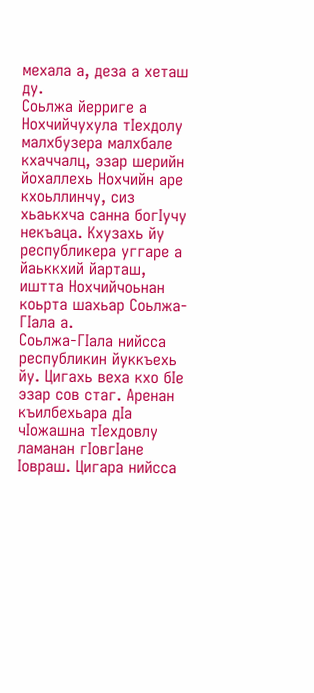мехала а, деза а хеташ ду.
Соьлжа йерриге а Нохчийчухула тIехдолу малхбузера малхбале кхаччалц, эзар шерийн йохаллехь Нохчийн аре кхоьллинчу, сиз хьаькхча санна богIучу некъаца. Кхузахь йу республикера уггаре а йаьккхий йарташ, иштта Нохчийчоьнан коьрта шахьар Соьлжа-ГIала а.
Соьлжа-ГIала нийсса республикин йуккъехь йу. Цигахь веха кхо бIе эзар сов стаг. Аренан къилбехьара дIа чIожашна тIехдовлу ламанан гIовгIане Iовраш. Цигара нийсса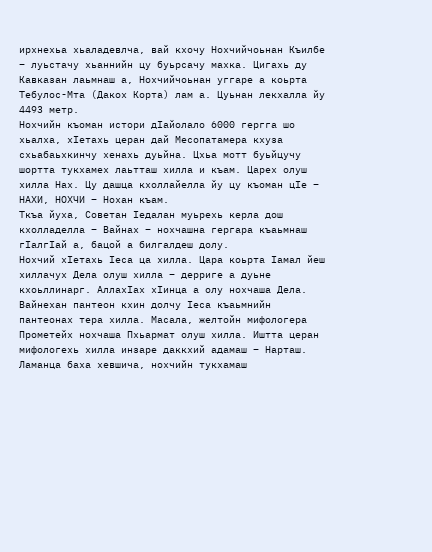ирхнехьа хьаладевлча, вай кхочу Нохчийчоьнан Къилбе – луьстачу хьаннийн цу буьрсачу махка. Цигахь ду Кавказан лаьмнаш а, Нохчийчоьнан уггаре а коьрта Тебулос-Мта (Дакох Корта) лам а. Цуьнан лекхалла йу 4493 метр.
Нохчийн къоман истори дIайолало 6000 гергга шо хьалха, хIетахь церан дай Месопатамера кхуза схьабаьхкинчу хенахь дуьйна. Цхьа мотт буьйцучу шортта тукхамех лаьтташ хилла и къам. Царех олуш хилла Нах. Цу дашца кхоллайелла йу цу къоман цIе – НАХИ, НОХЧИ – Нохан къам.
Ткъа йуха, Советан Iедалан муьрехь керла дош кхолладелла – Вайнах – нохчашна гергара къаьмнаш гIалгIай а, бацой а билгалдеш долу.
Нохчий хIетахь Iеса ца хилла. Цара коьрта Iамал йеш хиллачух Дела олуш хилла – дерриге а дуьне кхоьллинарг. АллахIах хIинца а олу нохчаша Дела.
Вайнехан пантеон кхин долчу Iеса къаьмнийн пантеонах тера хилла. Масала, желтойн мифологера Прометейх нохчаша Пхьармат олуш хилла. Иштта церан мифологехь хилла инзаре даккхий адамаш – Нарташ. Ламанца баха хевшича, нохчийн тукхамаш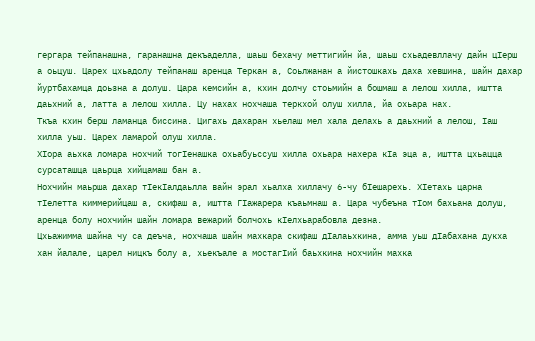гергара тейпанашна, гаранашна декъаделла, шаьш бехачу меттигийн йа, шаьш схьадевллачу дайн цIерш а оьцуш. Царех цхьадолу тейпанаш аренца Теркан а, Соьлжанан а йистошкахь даха хевшина, шайн дахар йуртбахамца доьзна а долуш. Цара кемсийн а, кхин долчу стоьмийн а бошмаш а лелош хилла, иштта даьхний а, латта а лелош хилла. Цу нахах нохчаша теркхой олуш хилла, йа охьара нах.
Ткъа кхин берш ламанца биссина. Цигахь дахаран хьелаш мел хала делахь а даьхний а лелош, Iаш хилла уьш. Царех ламарой олуш хилла.
ХIора аьхка ломара нохчий тогIенашка охьабуьссуш хилла охьара нахера кIа эца а, иштта цхьацца сурсаташца цаьрца хийцамаш бан а.
Нохчийн маьрша дахар тIекIалдаьлла вайн эрал хьалха хиллачу 6-чу бIешарехь. ХIетахь царна тIелетта киммерийцаш а, скифаш а, иштта ГIажарера къаьмнаш а. Цара чубеъна тIом бахьана долуш, аренца болу нохчийн шайн ломара вежарий болчохь кIелхьарабовла дезна.
Цхьажимма шайна чу са деъча, нохчаша шайн махкара скифаш дIалаьхкина, амма уьш дIабахана дукха хан йалале, царел ницкъ болу а, хьекъале а мостагIий баьхкина нохчийн махка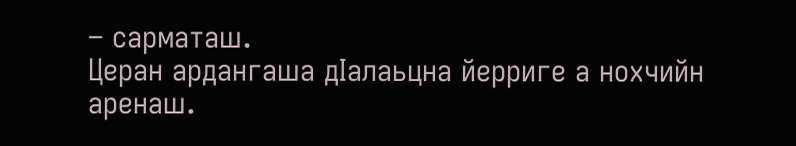– сарматаш.
Церан ардангаша дIалаьцна йерриге а нохчийн аренаш.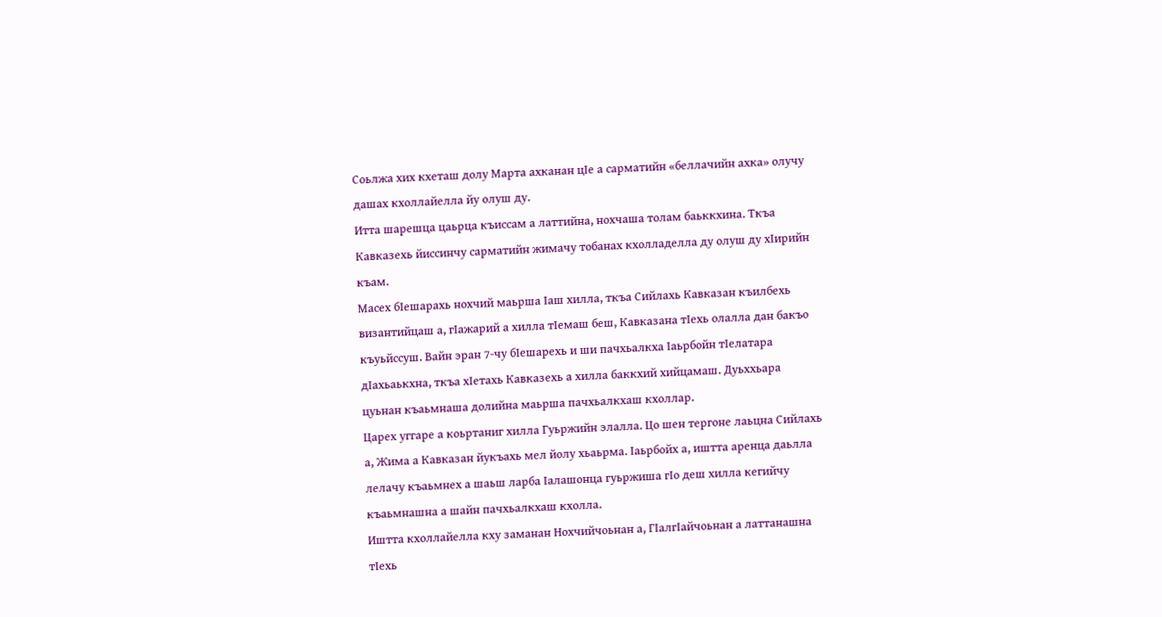Соьлжа хих кхеташ долу Марта ахканан цIе а сарматийн «беллачийн ахка» олучу дашах кхоллайелла йу олуш ду.
Итта шарешца цаьрца къиссам а латтийна, нохчаша толам баьккхина. Ткъа Кавказехь йиссинчу сарматийн жимачу тобанах кхолладелла ду олуш ду хIирийн къам.
Масех бIешарахь нохчий маьрша Iаш хилла, ткъа Сийлахь Кавказан къилбехь византийцаш а, гIажарий а хилла тIемаш беш, Кавказана тIехь олалла дан бакъо къуьйссуш. Вайн эран 7-чу бIешарехь и ши пачхьалкха Iаьрбойн тIелатара дIахьаькхна, ткъа хIетахь Кавказехь а хилла баккхий хийцамаш. Дуьххьара цуьнан къаьмнаша долийна маьрша пачхьалкхаш кхоллар.
Царех уггаре а коьртаниг хилла Гуьржийн элалла. Цо шен тергоне лаьцна Сийлахь а, Жима а Кавказан йукъахь мел йолу хьаьрма. Iаьрбойх а, иштта аренца даьлла лелачу къаьмнех а шаьш ларба Iалашонца гуьржиша гIо деш хилла кегийчу къаьмнашна а шайн пачхьалкхаш кхолла.
Иштта кхоллайелла кху заманан Нохчийчоьнан а, ГIалгIайчоьнан а латтанашна тIехь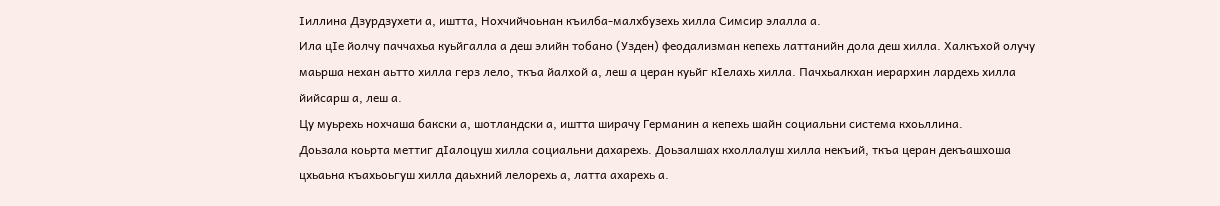Iиллина Дзурдзухети а, иштта, Нохчийчоьнан къилба-малхбузехь хилла Симсир элалла а.
Ила цIе йолчу паччахьа куьйгалла а деш элийн тобано (Узден) феодализман кепехь латтанийн дола деш хилла. Халкъхой олучу маьрша нехан аьтто хилла герз лело, ткъа йалхой а, леш а церан куьйг кIелахь хилла. Пачхьалкхан иерархин лардехь хилла йийсарш а, леш а.
Цу муьрехь нохчаша бакски а, шотландски а, иштта ширачу Германин а кепехь шайн социальни система кхоьллина.
Доьзала коьрта меттиг дIалоцуш хилла социальни дахарехь. Доьзалшах кхоллалуш хилла некъий, ткъа церан декъашхоша цхьаьна къахьоьгуш хилла даьхний лелорехь а, латта ахарехь а.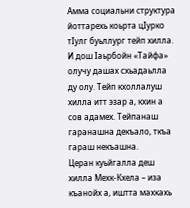Амма социальни структура йоттарехь коьрта цIурко тIулг буьллург тейп хилла. И дош Iаьрбойн «Тайфа» олучу дашах схьадаьлла ду олу. Тейп кхоллалуш хилла итт эзар а, кхин а сов адамех. Тейпанаш гаранашна декъало, ткъа гараш некъашна.
Церан куьйгалла деш хилла Мехк-Кхела – иза къанойх а, иштта махкахь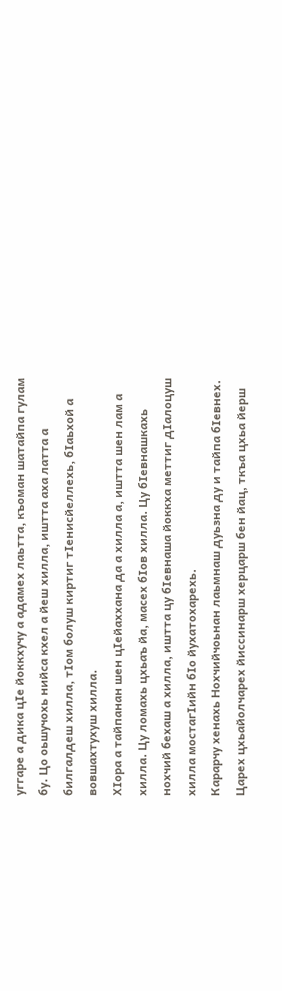уггаре а дика цIе йоккхучу а адамех лаьтта, къоман шатайпа гулам бу. Цо оьшучохь нийса кхел а йеш хилла, иштта аха латта а билгалдеш хилла, тIом болуш киртиг тIенисйеллехь, бIаьхой а вовшахтухуш хилла.
ХIора а тайпанан шен цIейаххана да а хилла а, иштта шен лам а хилла. Цу ломахь цхьаъ йа, масех бIов хилла. Цу бIевнашкахь нохчий бехаш а хилла, иштта цу бIевнаша йоккха меттиг дIалоцуш хилла мостагIийн бIо йухатохарехь.
Карарчу хенахь Нохчийчоьнан лаьмнаш дуьзна ду и тайпа бIевнех. Царех цхьайолчарех йиссинарш херцарш бен йац, ткъа цхьа йерш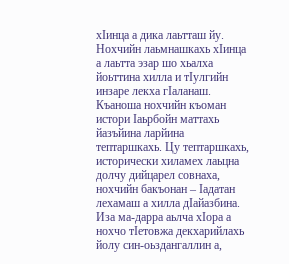хIинца а дика лаьтташ йу.
Нохчийн лаьмнашкахь хIинца а лаьтта эзар шо хьалха йоьттина хилла и тIулгийн инзаре лекха гIаланаш.
Къаноша нохчийн къоман истори Iаьрбойн маттахь йазъйина ларйина тептаршкахь. Цу тептаршкахь, исторически хиламех лаьцна долчу дийцарел совнаха, нохчийн бакъонан – Iадатан лехамаш а хилла дIайазбина. Иза ма-дарра аьлча хIора а нохчо тIетовжа декхарийлахь йолу син-оьздангаллин а,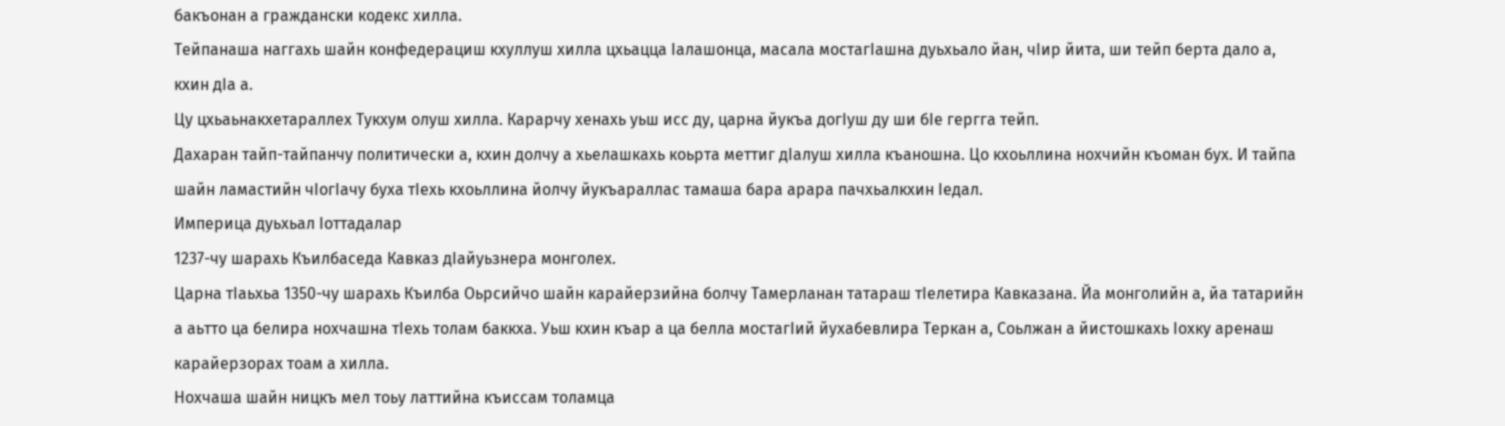бакъонан а граждански кодекс хилла.
Тейпанаша наггахь шайн конфедерациш кхуллуш хилла цхьацца Iалашонца, масала мостагIашна дуьхьало йан, чIир йита, ши тейп берта дало а, кхин дIа а.
Цу цхьаьнакхетараллех Тукхум олуш хилла. Карарчу хенахь уьш исс ду, царна йукъа догIуш ду ши бIе гергга тейп.
Дахаран тайп-тайпанчу политически а, кхин долчу а хьелашкахь коьрта меттиг дIалуш хилла къаношна. Цо кхоьллина нохчийн къоман бух. И тайпа шайн ламастийн чIогIачу буха тIехь кхоьллина йолчу йукъараллас тамаша бара арара пачхьалкхин Iедал.
Империца дуьхьал Iоттадалар
1237-чу шарахь Къилбаседа Кавказ дIайуьзнера монголех.
Царна тIаьхьа 1350-чу шарахь Къилба Оьрсийчо шайн карайерзийна болчу Тамерланан татараш тIелетира Кавказана. Йа монголийн а, йа татарийн а аьтто ца белира нохчашна тIехь толам баккха. Уьш кхин къар а ца белла мостагIий йухабевлира Теркан а, Соьлжан а йистошкахь Iохку аренаш карайерзорах тоам а хилла.
Нохчаша шайн ницкъ мел тоьу латтийна къиссам толамца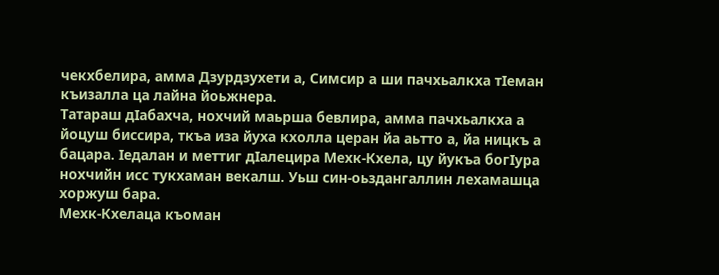чекхбелира, амма Дзурдзухети а, Симсир а ши пачхьалкха тIеман къизалла ца лайна йоьжнера.
Татараш дIабахча, нохчий маьрша бевлира, амма пачхьалкха а йоцуш биссира, ткъа иза йуха кхолла церан йа аьтто а, йа ницкъ а бацара. Iедалан и меттиг дIалецира Мехк-Кхела, цу йукъа богIура нохчийн исс тукхаман векалш. Уьш син-оьздангаллин лехамашца хоржуш бара.
Мехк-Кхелаца къоман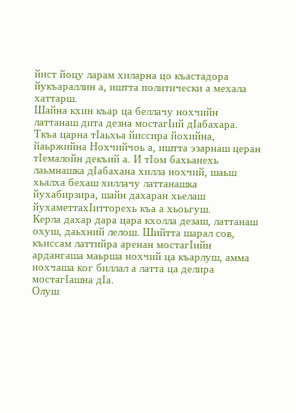йист йоцу ларам хиларна цо къастадора йукъараллин а, иштта политически а мехала хаттарш.
Шайна кхин къар ца беллачу нохчийн латтанаш дита дезна мостагIий дIабахара. Ткъа царна тIаьхьа йиссира йохийна, йаьржийна Нохчийчоь а, иштта эзарнаш церан тIемалойн декъий а. И тIом бахьанехь лаьмнашка дIабахана хилла нохчий, шаьш хьалха бехаш хиллачу латтанашка йухабирзира, шайн дахаран хьелаш йухаметтахIитторехь къа а хьоьгуш.
Керла дахар дара цара кхолла дезаш, латтанаш охуш, даьхний лелош. Шийтта шарал сов, къиссам латтийра аренан мостагIийн ардангаша маьрша нохчий ца къарлуш, амма нохчаша ког биллал а латта ца делира мостагIашна дIа.
Олуш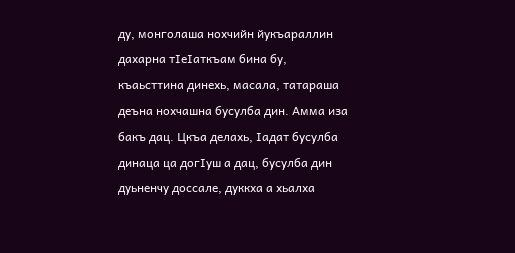ду, монголаша нохчийн йукъараллин дахарна тIеIаткъам бина бу, къаьсттина динехь, масала, татараша деъна нохчашна бусулба дин. Амма иза бакъ дац. Цкъа делахь, Iадат бусулба динаца ца догIуш а дац, бусулба дин дуьненчу доссале, дуккха а хьалха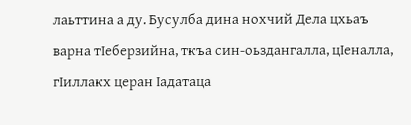лаьттина а ду. Бусулба дина нохчий Дела цхьаъ варна тIеберзийна, ткъа син-оьздангалла, цIеналла, гIиллакх церан Iадатаца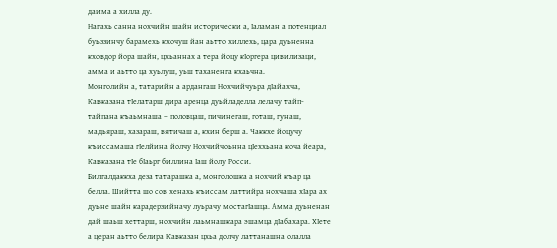даима а хилла ду.
Нагахь санна нохчийн шайн исторически а, Iаламан а потенциал буьззинчу барамехь кхочуш йан аьтто хиллехь, цара дуьненна кховдор йора шайн, цхьаннах а тера йоцу кIоргера цивилизаци, амма и аьтто ца хуьлуш, уьш таханенга кхаьчна.
Монголийн а, татарийн а ардангаш Нохчийчуьра дIайахча, Кавказана тIелатарш дира аренца дуьйладелла лелачу тайп-тайпана къаьмнаша – половцаш, пичинегаш, готаш, гунаш, мадьяраш, хазараш, вятичаш а, кхин берш а. Чаккхе йоцучу къиссамаша гIелйина йолчу Нохчийчоьнна цIеххьана коча йеара, Кавказана тIе бIаьрг биллина Iаш йолу Росси.
Билгалдаккха деза татарашка а, монголошка а нохчий къар ца белла. Шийтта шо сов хенахь къиссам латтийра нохчаша хIара ах дуьне шайн карадерзийначу луьрачу мостагIашца. Амма дуьненан дай шаьш хеттарш, нохчийн лаьмнашкара эшамца дIабахара. ХIете а церан аьтто белира Кавказан цхьа долчу латтанашна олалла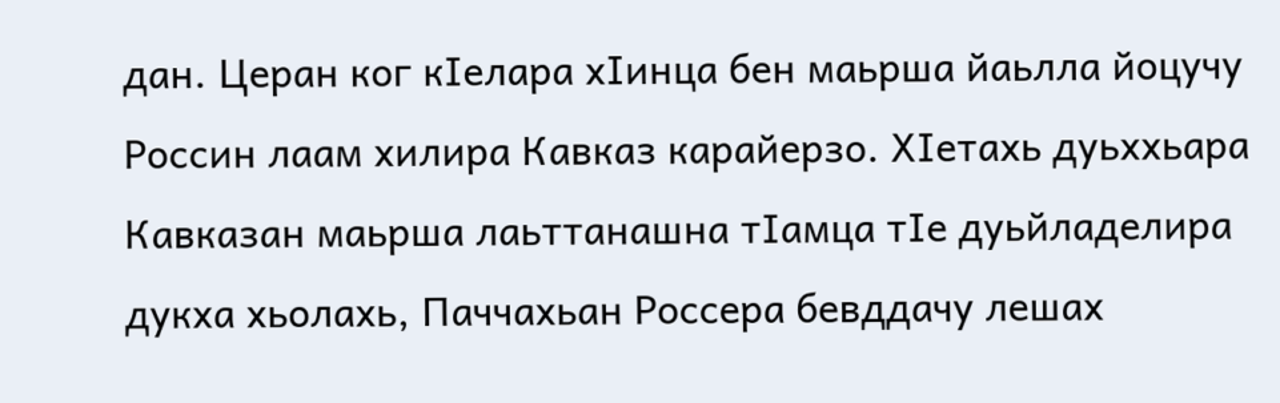дан. Церан ког кIелара хIинца бен маьрша йаьлла йоцучу Россин лаам хилира Кавказ карайерзо. ХIетахь дуьххьара Кавказан маьрша лаьттанашна тIамца тIе дуьйладелира дукха хьолахь, Паччахьан Россера бевддачу лешах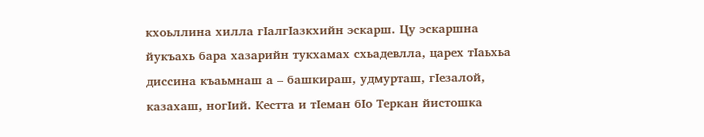кхоьллина хилла гIалгIазкхийн эскарш. Цу эскаршна йукъахь бара хазарийн тукхамах схьадевлла, царех тIаьхьа диссина къаьмнаш а – башкираш, удмурташ, гIезалой, казахаш, ногIий. Кестта и тIеман бIо Теркан йистошка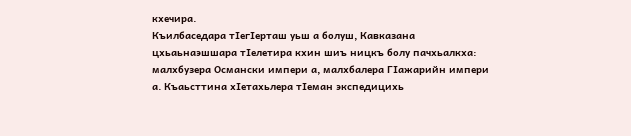кхечира.
Къилбаседара тIегIерташ уьш а болуш, Кавказана цхьаьнаэшшара тIелетира кхин шиъ ницкъ болу пачхьалкха: малхбузера Османски импери а, малхбалера ГIажарийн импери а. Къаьсттина хIетахьлера тIеман экспедицихь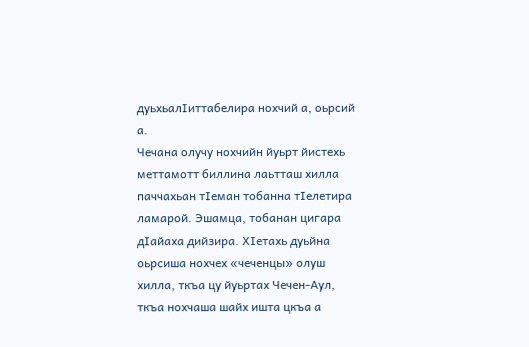дуьхьалIиттабелира нохчий а, оьрсий а.
Чечана олучу нохчийн йуьрт йистехь меттамотт биллина лаьтташ хилла паччахьан тIеман тобанна тIелетира ламарой. Эшамца, тобанан цигара дIайаха дийзира. ХIетахь дуьйна оьрсиша нохчех «чеченцы» олуш хилла, ткъа цу йуьртах Чечен-Аул, ткъа нохчаша шайх ишта цкъа а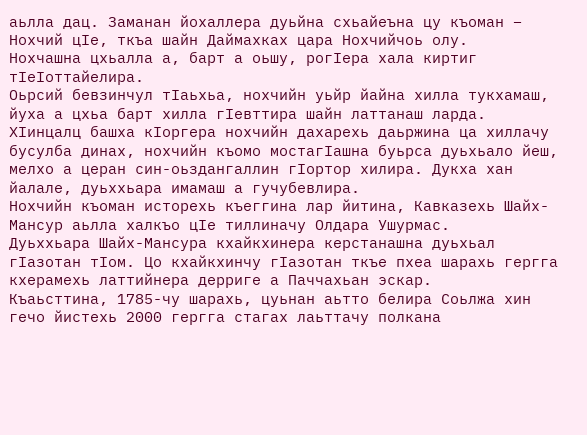аьлла дац. Заманан йохаллера дуьйна схьайеъна цу къоман – Нохчий цIе, ткъа шайн Даймахках цара Нохчийчоь олу.
Нохчашна цхьалла а, барт а оьшу, рогIера хала киртиг тIеIоттайелира.
Оьрсий бевзинчул тIаьхьа, нохчийн уьйр йайна хилла тукхамаш, йуха а цхьа барт хилла гIевттира шайн латтанаш ларда.
ХIинцалц башха кIоргера нохчийн дахарехь даьржина ца хиллачу бусулба динах, нохчийн къомо мостагIашна буьрса дуьхьало йеш, мелхо а церан син-оьздангаллин гIортор хилира. Дукха хан йалале, дуьххьара имамаш а гучубевлира.
Нохчийн къоман исторехь къеггина лар йитина, Кавказехь Шайх-Мансур аьлла халкъо цIе тиллиначу Олдара Ушурмас.
Дуьххьара Шайх-Мансура кхайкхинера керстанашна дуьхьал гIазотан тIом. Цо кхайкхинчу гIазотан ткъе пхеа шарахь гергга кхерамехь латтийнера дерриге а Паччахьан эскар.
Къаьсттина, 1785-чу шарахь, цуьнан аьтто белира Соьлжа хин гечо йистехь 2000 гергга стагах лаьттачу полкана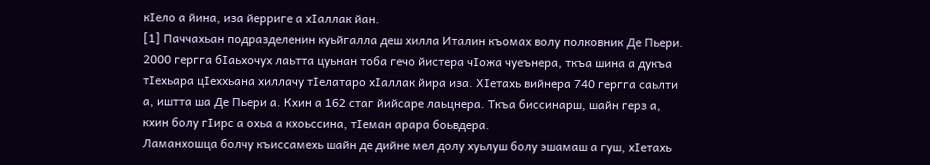кIело а йина, иза йерриге а хIаллак йан.
[1] Паччахьан подразделенин куьйгалла деш хилла Италин къомах волу полковник Де Пьери. 2000 гергга бIаьхочух лаьтта цуьнан тоба гечо йистера чIожа чуеънера, ткъа шина а дукъа тIехьара цIеххьана хиллачу тIелатаро хIаллак йира иза. ХIетахь вийнера 740 гергга саьлти а, иштта ша Де Пьери а. Кхин а 162 стаг йийсаре лаьцнера. Ткъа биссинарш, шайн герз а, кхин болу гIирс а охьа а кхоьссина, тIеман арара боьвдера.
Ламанхошца болчу къиссамехь шайн де дийне мел долу хуьлуш болу эшамаш а гуш, хIетахь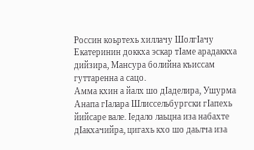Россин коьртехь хиллачу ШолгIачу Екатеринин доккха эскар тIаме арадаккха дийзира, Мансура болийна къиссам гуттаренна а сацо.
Амма кхин а йалх шо дIаделира, Ушурма Анапа гIалара Шлиссельбургски гIапехь йийсаре вале. Iедало лаьцна иза набахте дIакхачийра, цигахь кхо шо даьлча иза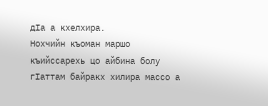дIа а кхелхира.
Нохчийн къоман маршо къийссарехь цо айбина болу гIаттам байракх хилира массо а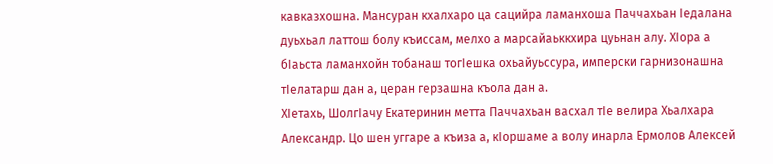кавказхошна. Мансуран кхалхаро ца сацийра ламанхоша Паччахьан Iедалана дуьхьал латтош болу къиссам, мелхо а марсайаьккхира цуьнан алу. ХIора а бIаьста ламанхойн тобанаш тогIешка охьайуьссура, имперски гарнизонашна тIелатарш дан а, церан герзашна къола дан а.
ХIетахь, ШолгIачу Екатеринин метта Паччахьан васхал тIе велира Хьалхара Александр. Цо шен уггаре а къиза а, кIоршаме а волу инарла Ермолов Алексей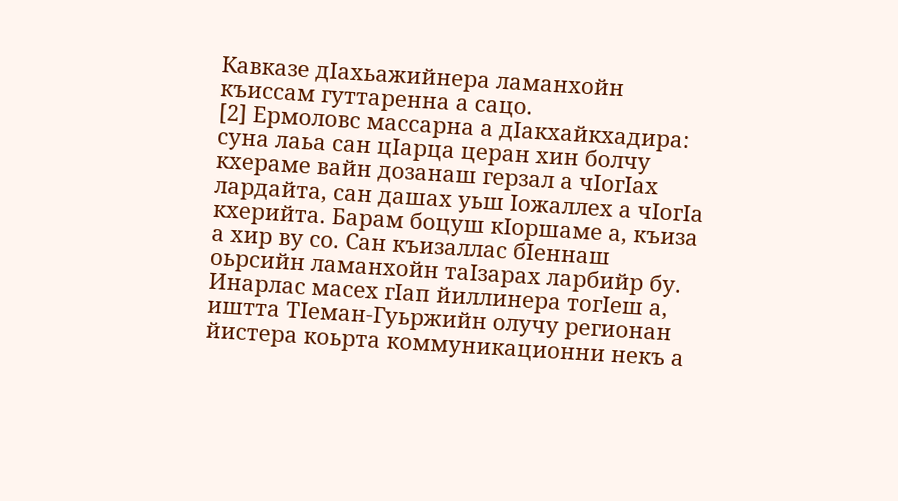Кавказе дIахьажийнера ламанхойн къиссам гуттаренна а сацо.
[2] Ермоловс массарна а дIакхайкхадира: суна лаьа сан цIарца церан хин болчу кхераме вайн дозанаш герзал а чIогIах лардайта, сан дашах уьш Iожаллех а чIогIа кхерийта. Барам боцуш кIоршаме а, къиза а хир ву со. Сан къизаллас бIеннаш оьрсийн ламанхойн таIзарах ларбийр бу.
Инарлас масех гIап йиллинера тогIеш а, иштта ТIеман-Гуьржийн олучу регионан йистера коьрта коммуникационни некъ а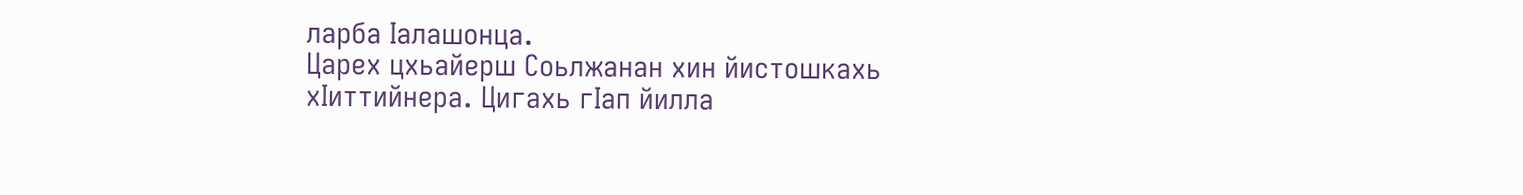ларба Iалашонца.
Царех цхьайерш Соьлжанан хин йистошкахь хIиттийнера. Цигахь гIап йилла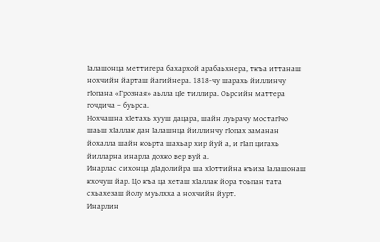Iалашонца меттигера бахархой арабаьхнера, ткъа иттанаш нохчийн йарташ йагийнера. 1818-чу шарахь йиллинчу гIопана «Грозная» аьлла цIе тиллира. Оьрсийн маттера гочдича – буьрса.
Нохчашна хIетахь хууш дацара, шайн луьрачу мостагIчо шаьш хIаллак дан Iалашнца йиллинчу гIопах заманан йохалла шайн коьрта шахьар хир йуй а, и гIап цигахь йилларна инарла дохко вер вуй а.
Инарлас сихонца дIадолийра ша хIоттийна къиза Iалашонаш кхочуш йар. Цо къа ца хеташ хIаллак йора тоьпан тата схьахезаш йолу муьлхха а нохчийн йурт.
Инарлин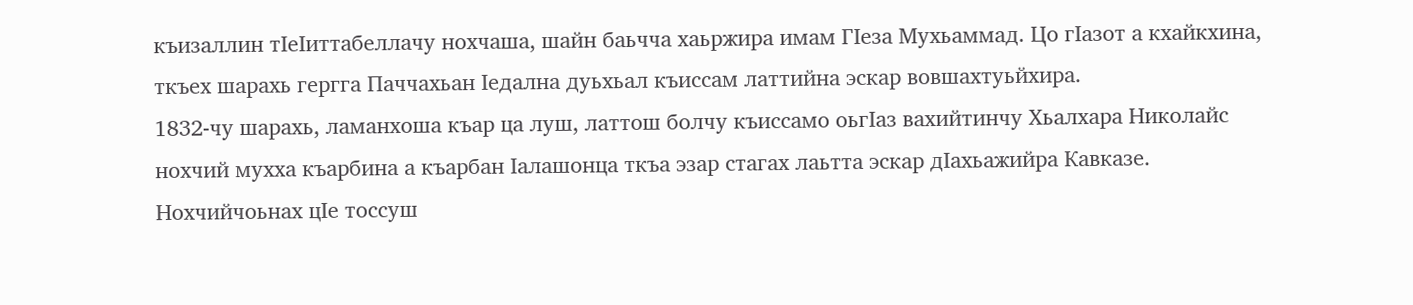къизаллин тIеIиттабеллачу нохчаша, шайн баьчча хаьржира имам ГIеза Мухьаммад. Цо гIазот а кхайкхина, ткъех шарахь гергга Паччахьан Iедална дуьхьал къиссам латтийна эскар вовшахтуьйхира.
1832-чу шарахь, ламанхоша къар ца луш, латтош болчу къиссамо оьгIаз вахийтинчу Хьалхара Николайс нохчий мухха къарбина а къарбан Iалашонца ткъа эзар стагах лаьтта эскар дIахьажийра Кавказе.
Нохчийчоьнах цIе тоссуш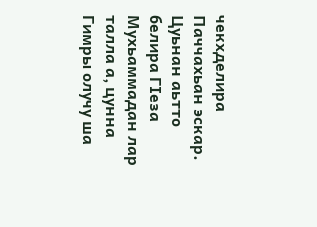чекхделира Паччахьан эскар. Цуьнан аьтто белира ГIеза Мухьаммадан лар талла а, цунна Гимры олучу ша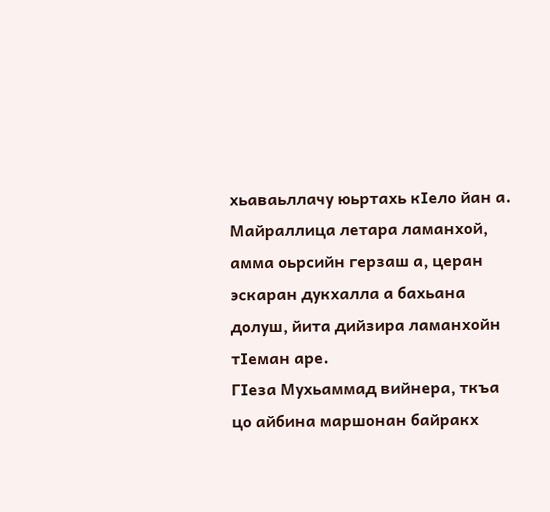хьаваьллачу юьртахь кIело йан а.
Майраллица летара ламанхой, амма оьрсийн герзаш а, церан эскаран дукхалла а бахьана долуш, йита дийзира ламанхойн тIеман аре.
ГIеза Мухьаммад вийнера, ткъа цо айбина маршонан байракх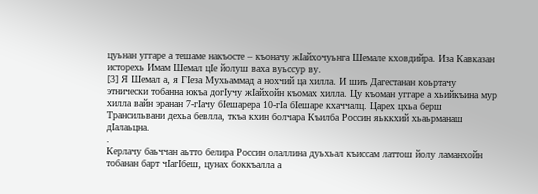цуьнан уггаре а тешаме накъосте – къоначу жIайхочуьнга Шемале кховдийра. Иза Кавказан исторехь Имам Шемал цIе йолуш ваха вуьссур ву.
[3] Я Шемал а, я ГIеза Мухьаммад а нохчий ца хилла. И шиъ Дагестанан коьртачу этнически тобанна юкъа догIучу жIайхойн къомах хилла. Цу къоман уггаре а хьийкъина мур хилла вайн эранан 7-гIачу бIешарера 10-гIа бIешаре кхаччалц. Царех цхьа берш Трансильвани дехьа бевлла, ткъа кхин болчара Къилба Россин яьккхий хьаьрманаш дIалаьцна.
.
Керлачу баьччан аьтто белира Россин олаллина дуьхьал къиссам латтош йолу ламанхойн тобанан барт чIагIбеш, цунах боккъалла а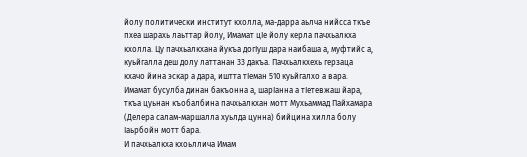йолу политически институт кхолла, ма-дарра аьлча нийсса ткъе пхеа шарахь лаьттар йолу, Имамат цIе йолу керла пачхьалкха кхолла. Цу пачхьалкхана йукъа догIуш дара наибаша а, муфтийс а, куьйгалла деш долу латтанан 33 дакъа. Пачхьалкхехь герзаца кхачо йина эскар а дара, иштта тIеман 510 куьйгалхо а вара.
Имамат бусулба динан бакъонна а, шарIанна а тIетевжаш йара, ткъа цуьнан къобалбина пачхьалкхан мотт Мухьаммад Пайхамара (Делера салам-маршалла хуьлда цунна) бийцина хилла болу Iаьрбойн мотт бара.
И пачхьалкха кхоьллича Имам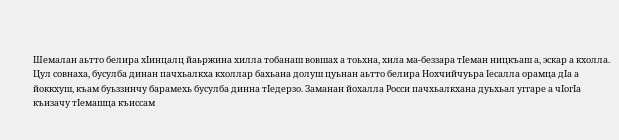Шемалан аьтто белира хIинцалц йаьржина хилла тобанаш вовшах а тоьхна, хила ма-беззара тIеман ницкъаш а, эскар а кхолла.
Цул совнаха, бусулба динан пачхьалкха кхоллар бахьана долуш цуьнан аьтто белира Нохчийчуьра Iесалла орамца дIа а йоккхуш, къам буьззинчу барамехь бусулба динна тIедерзо. Заманан йохалла Росси пачхьалкхана дуьхьал уггаре а чIогIа къизачу тIемашца къиссам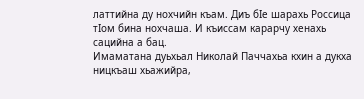латтийна ду нохчийн къам. Диъ бIе шарахь Россица тIом бина нохчаша. И къиссам карарчу хенахь сацийна а бац.
Имаматана дуьхьал Николай Паччахьа кхин а дукха ницкъаш хьажийра,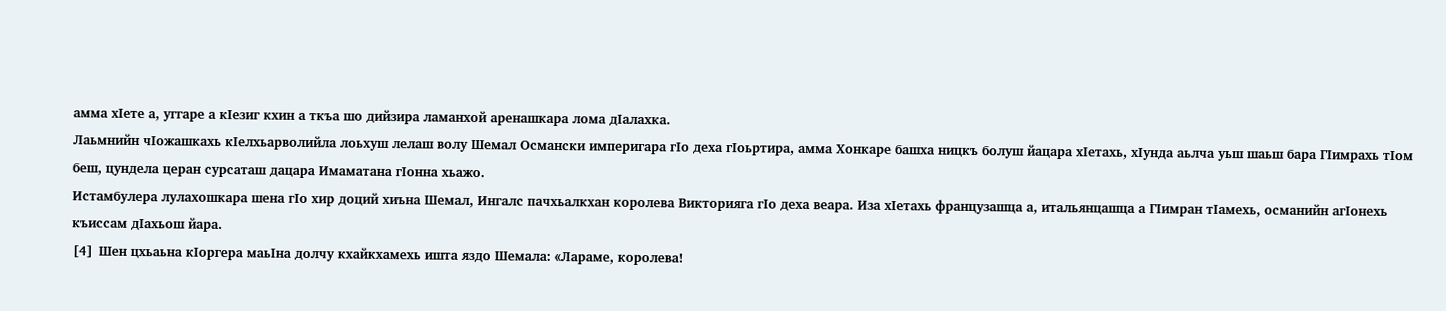амма хIете а, уггаре а кIезиг кхин а ткъа шо дийзира ламанхой аренашкара лома дIалахка.
Лаьмнийн чIожашкахь кIелхьарволийла лоьхуш лелаш волу Шемал Османски империгара гIо деха гIоьртира, амма Хонкаре башха ницкъ болуш йацара хIетахь, хIунда аьлча уьш шаьш бара ГIимрахь тIом беш, цундела церан сурсаташ дацара Имаматана гIонна хьажо.
Истамбулера лулахошкара шена гIо хир доций хиъна Шемал, Ингалс пачхьалкхан королева Викторияга гIо деха веара. Иза хIетахь французашца а, итальянцашца а ГIимран тIамехь, османийн агIонехь къиссам дIахьош йара.
[4] Шен цхьаьна кIоргера маьIна долчу кхайкхамехь ишта яздо Шемала: «Лараме, королева!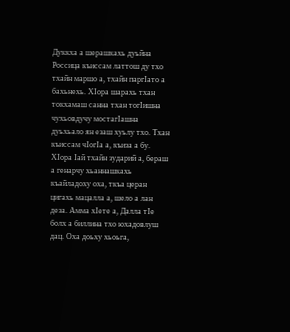Дуккха а шерашкахь дуьйна Россица къиссам латтош ду тхо тхайн маршо а, тхайн паргIато а бахьнехь. ХIора шарахь тхан токхамаш санна тхан тогIишна чухьовдучу мостагIашна дуьхьало ян езаш хуьлу тхо. Тхан къиссам чIогIа а, къиза а бу. ХIора Iай тхайн зударий а, бераш а генарчу хьаннашкахь къайладоху оха, ткъа церан цигахь мацалла а, шело а лан деза. Амма хIете а, Далла тIе болх а биллина тхо юхадовлуш дац. Оха доьху хьоьга,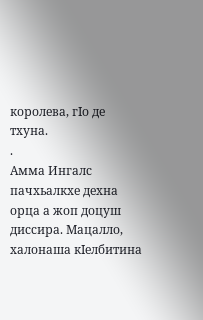королева, гIо де тхуна.
.
Амма Ингалс пачхьалкхе дехна орца а жоп доцуш диссира. Мацалло, халонаша кIелбитина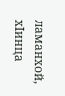ламанхой, хIинца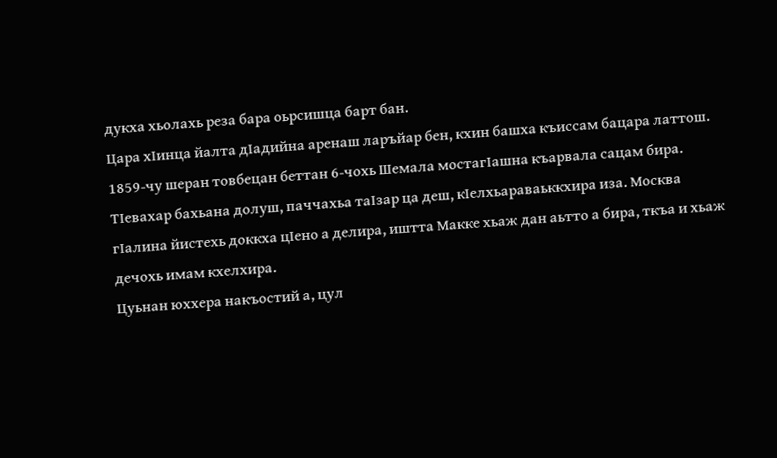дукха хьолахь реза бара оьрсишца барт бан.
Цара хIинца йалта дIадийна аренаш ларъйар бен, кхин башха къиссам бацара латтош.
1859-чу шеран товбецан беттан 6-чохь Шемала мостагIашна къарвала сацам бира.
ТIевахар бахьана долуш, паччахьа таIзар ца деш, кIелхьараваьккхира иза. Москва гIалина йистехь доккха цIено а делира, иштта Макке хьаж дан аьтто а бира, ткъа и хьаж дечохь имам кхелхира.
Цуьнан юххера накъостий а, цул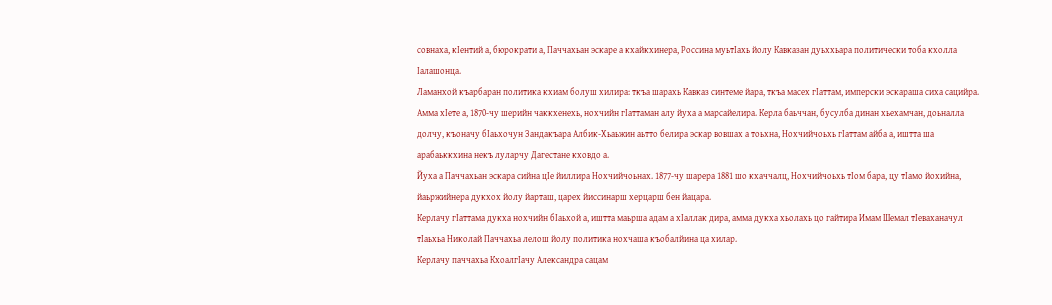совнаха, кIентий а, бюрократи а, Паччахьан эскаре а кхайкхинера, Россина муьтIахь йолу Кавказан дуьххьара политически тоба кхолла Iалашонца.
Ламанхой къарбаран политика кхиам болуш хилира: ткъа шарахь Кавказ синтеме йара, ткъа масех гIаттам, имперски эскараша сиха сацийра.
Амма хIете а, 1870-чу шерийн чаккхенехь, нохчийн гIаттаман алу йуха а марсайелира. Керла баьччан, бусулба динан хьехамчан, доьналла долчу, къоначу бIаьхочун Зандакъара Албик-Хьаьжин аьтто белира эскар вовшах а тоьхна, Нохчийчоьхь гIаттам айба а, иштта ша арабаьккхина некъ луларчу Дагестане кховдо а.
Йуха а Паччахьан эскара сийна цIе йиллира Нохчийчоьнах. 1877-чу шарера 1881 шо кхаччалц, Нохчийчоьхь тIом бара, цу тIамо йохийна, йаьржийнера дукхох йолу йарташ, царех йиссинарш херцарш бен йацара.
Керлачу гIаттама дукха нохчийн бIаьхой а, иштта маьрша адам а хIаллак дира, амма дукха хьолахь цо гайтира Имам Шемал тIеваханачул тIаьхьа Николай Паччахьа лелош йолу политика нохчаша къобалйина ца хилар.
Керлачу паччахьа КхоалгIачу Александра сацам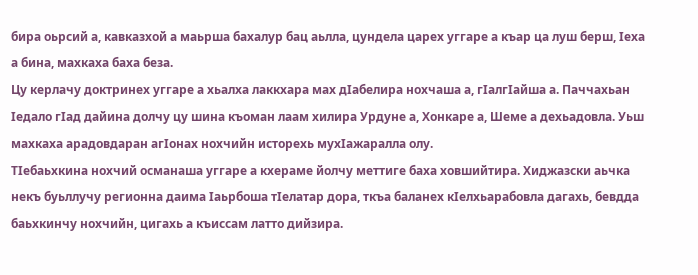бира оьрсий а, кавказхой а маьрша бахалур бац аьлла, цундела царех уггаре а къар ца луш берш, Iеха а бина, махкаха баха беза.
Цу керлачу доктринех уггаре а хьалха лаккхара мах дIабелира нохчаша а, гIалгIайша а. Паччахьан Iедало гIад дайина долчу цу шина къоман лаам хилира Урдуне а, Хонкаре а, Шеме а дехьадовла. Уьш махкаха арадовдаран агIонах нохчийн исторехь мухIажаралла олу.
ТIебаьхкина нохчий османаша уггаре а кхераме йолчу меттиге баха ховшийтира. Хиджазски аьчка некъ буьллучу регионна даима Iаьрбоша тIелатар дора, ткъа баланех кIелхьарабовла дагахь, бевдда баьхкинчу нохчийн, цигахь а къиссам латто дийзира.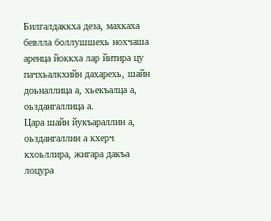Билгалдаккха деза, махкаха бевлла боллушшехь нохчаша аренца йоккха лар йитира цу пачхьалкхийн дахарехь, шайн доьналлица а, хьекъалца а, оьздангаллица а.
Цара шайн йукъараллин а, оьздангаллин а кхерч кхоьллира, жигара дакъа лоцура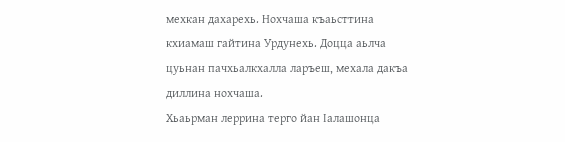мехкан дахарехь. Нохчаша къаьсттина кхиамаш гайтина Урдунехь. Доцца аьлча цуьнан пачхьалкхалла ларъеш, мехала дакъа диллина нохчаша.
Хьаьрман леррина терго йан Iалашонца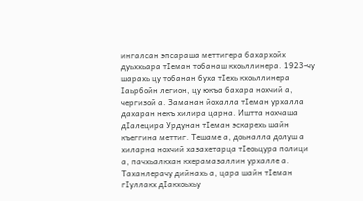ингалсан эпсараша меттигера бахархойх дуьххьара тIеман тобанаш кхоьллинера. 1923-чу шарахь цу тобанан буха тIехь кхоьллинера Iаьрбойн легион, цу юкъа бахара нохчий а, чергизой а. Заманан йохалла тIеман урхалла дахаран некъ хилира царна. Иштта нохчаша дIалецира Урдунан тIеман эскарехь шайн къеггина меттиг. Тешаме а, доьналла долуш а хиларна нохчий хазахетарца тIеоьцура полици а, пачхьалкхан кхерамазаллин урхалле а. Таханлерачу дийнахь а, цара шайн тIеман гIуллакх дIакхоьхьу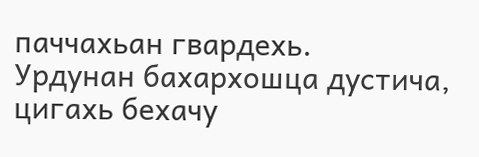паччахьан гвардехь.
Урдунан бахархошца дустича, цигахь бехачу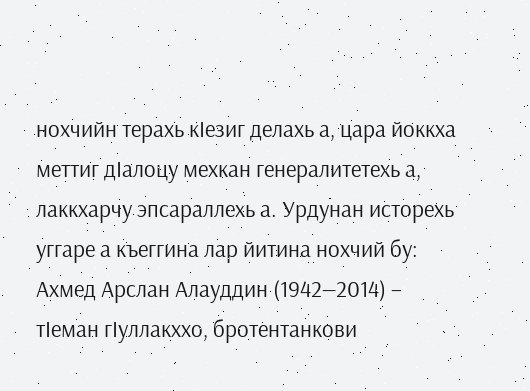нохчийн терахь кIезиг делахь а, цара йоккха меттиг дIалоцу мехкан генералитетехь а, лаккхарчу эпсараллехь а. Урдунан исторехь уггаре а къеггина лар йитина нохчий бу:
Ахмед Арслан Алауддин (1942—2014) – тIеман гIуллакххо, бротентанкови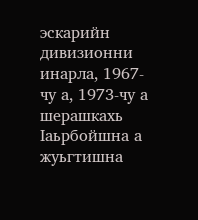эскарийн дивизионни инарла, 1967-чу а, 1973-чу а шерашкахь Iаьрбойшна а жуьгтишна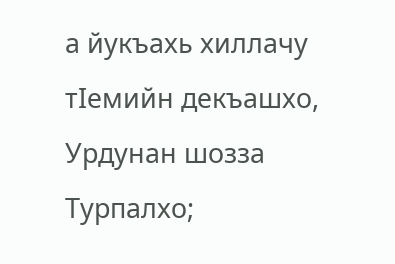а йукъахь хиллачу тIемийн декъашхо, Урдунан шозза Турпалхо;